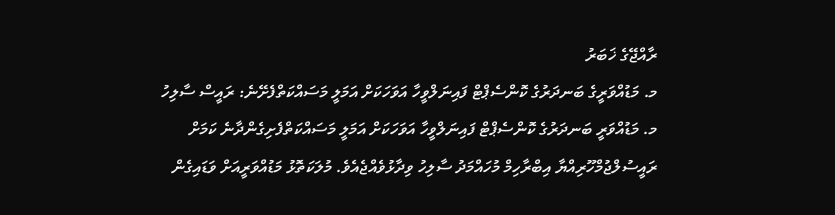ރާއްޖޭގެ ޚަބަރު
މ. މަޑުއްވަރީގެ ބަނދަރުގެ ކޮންސެޕްޓް ފައިނަލްވީހާ އަވަހަކަށް އަމަލީ މަސައްކަތްފެށޭނެ: ރައީސް ސާލިހު
މ. މަޑުއްވަރީ ބަނދަރުގެ ކޮންސެޕްޓް ފައިނަލްވީހާ އަވަހަކަށް އަމަލީ މަސައްކަތްފެށިގެންދާނެ ކަމަށް ރައީސުލްޖުމްހޫރިއްޔާ އިބްރާހިމް މުހައްމަދު ސާލިހު ވިދާޅުވެއްޖެއެވެ. މުލަކަތޮޅު މަޑުއްވަރީއަށް ވަޑައިގެން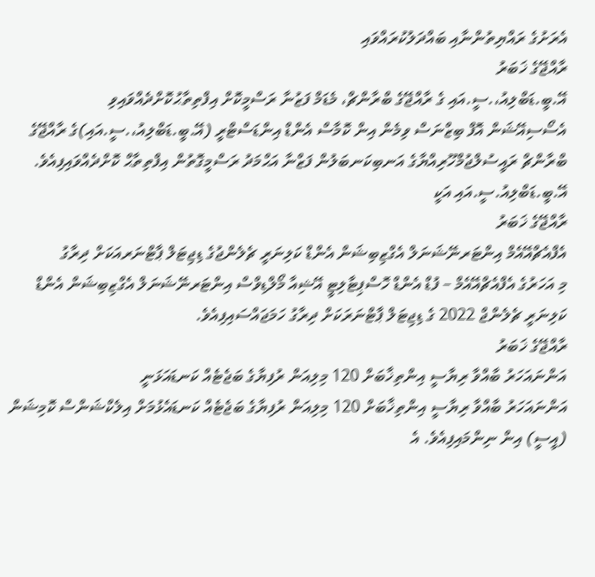އެރަށުގެ ރައްޔިތުންނާއި ބައްދަލުކުރައްވައި
ރާއްޖޭގެ ޚަބަރު
އޭ.ބީ.ޑަބްލިއު،.ސީ.އައި ގެ ރާއްޖޭގެ ބްރާންޗް، މެޑަމް ފަޒުނާ ރަސްމީކޮށް އިފްތިތާޙުކޮށްދެއްވައިވި
އެސޯސިއޭޝަން އޮފް ބިޒްނަސް ވިމެން އިން ކޮމާސް އެންޑް އިންޑަސްޓްރީ (އޭ.ބީ.ޑަބްލިއު،.ސީ.އައި)ގެ ރާއްޖޭގެ ބްރާންޗް ރައީސުލްޖުމްހޫރިއްޔާގެ އަނބިކަނބަލުން ފަޒްނާ އަޙްމަދު ރަސްމީގޮތުން އިފްތިތާޙް ކޮށްދެއްވައިފިއެވެ. އޭ.ބީ.ޑަބްލިއު.ސީ.އައި އަކީ
ރާއްޖޭގެ ޚަބަރު
އެފްއެޗްއޭއެމް އިންޓަރނޭޝަނަލް އެގްޒިބިޝަން އެންޑް ކަލިނަރީ ޗެލެންޖުގެ ޑިޖިޓަލް ޕާޓްނަރއަކަށް ދިރާގު
މި އަހަރުގެ އެފްއެޗްއޭއެމް – ފުޑް އެންޑް ހޮސްޕިޓާލިޓީ އޭޝިއާ މޯލްޑިވްސް އިންޓަރނޭޝަނަލް އެގްޒިބިޝަން އެންޑް ކަލިނަރީ ޗެލެންޖް 2022 ގެ ޑިޖިޓަލް ޕާޓްނަރަކަށް ދިރާގު ހަމަޖައްސައިފިއެވެ.
ރާއްޖޭގެ ޚަބަރު
އަންނައަހަރު ބާއްވާ ރިޔާސީ އިންތިޚާބަށް 120 މިލިއަން ރުފިޔާގެ ބަޖެޓެއް ކަނޑައަޅަނީ
އަންނައަހަރު ބާއްވާ ރިޔާސީ އިންތިޚާބަށް 120 މިލިއަން ރުފިޔާގެ ބަޖެޓެއް ކަނޑައެޅުމަށް އިލެކްޝަންސް ކޮމިޝަން (އީސީ) އިން ނިންމައިފިއެވެ. އެ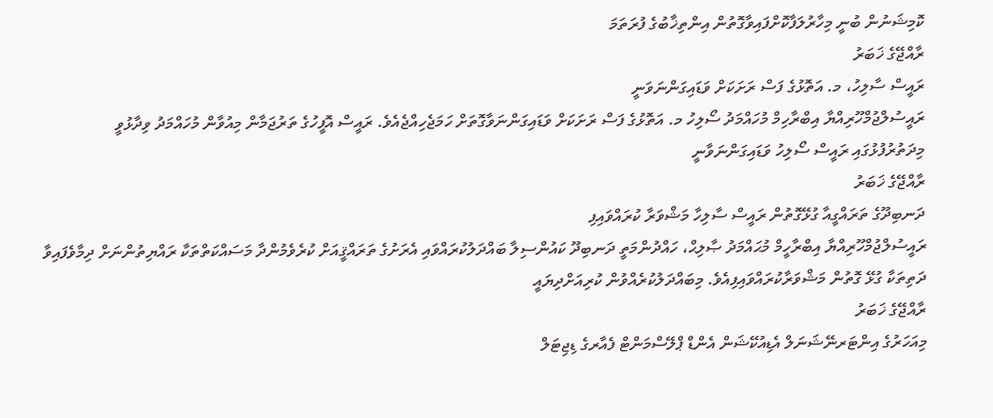ކޮމިޝަނުން ބުނީ މިހާރުލަފާކޮށްފައިވާގޮތުން އިންތިޚާބުގެ ފުރަތަމަ
ރާއްޖޭގެ ޚަބަރު
ރައީސް ސާލިހު، މ. އަތޮޅުގެ ފަސް ރަށަކަށް ވަޑައިގަންނަވަނީ
ރައީސުލްޖުމްހޫރިއްޔާ އިބްރާހިމް މުހައްމަދު ސޯލިހު މ. އަތޮޅުގެ ފަސް ރަށަކަށް ވަޑައިގަންނަވާގޮތަށް ހަމަޖެހިއްޖެއެވެ. ރައީސް އޮފީހުގެ ތަރުޖަމާން މިއުވާން މުހައްމަދު ވިދާޅުވީ މިދަތުރުފުޅުގައި ރައީސް ސޯލިހު ވަޑައިގަންނަވާނީ
ރާއްޖޭގެ ޚަބަރު
ދަނބިދޫގެ ތަރައްގީއާ ގުޅޭގޮތުން ރައީސް ސާލިހާ މަޝްވަރާ ކުރައްވައިފި
ރައީސުލްޖުމްހޫރިއްޔާ އިބްރާހީމް މުޙައްމަދު ޞާލިޙް، ހައްދުންމަތީ ދަނބިދޫ ކައުންސިލާ ބައްދަލުކުރައްވައި އެރަށުގެ ތަރައްޤީއަށް ކުރެވެމުންދާ މަސައްކަތްތަކާ ރައްޔިތުންނަށް ދިމާވެފައިވާ ދަތިތަކާ ގުޅޭ ގޮތުން މަޝްވަރާކުރައްވައިފިއެވެ. މިބައްދަލުކުރެއްވުން ކުރިއަށްދިޔައީ
ރާއްޖޭގެ ޚަބަރު
މިއަހަރުގެ އިންޓަރނޭޝަނަލް އެޑިއުކޭޝަން އެންޑް ޕްލޭސްމަންޓް ފެއާރގެ ޑިޖިޓަލް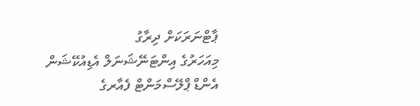ޕާޓްނަރަކަށް ދިރާގު
މިއަހަރުގެ އިންޓަނޭޝަނަލް އެޑިއުކޭޝަން އެންޑް ޕްލޭސްމަންޓް ފެއާރގެ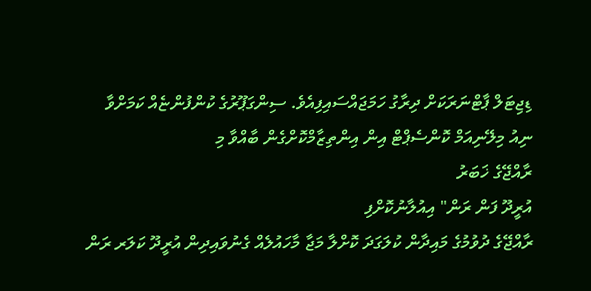ޑިޖިޓަލް ޕާޓްނަރަކަށް ދިރާގު ހަމަޖައްސައިފިއެވެ. ސިންގަޕޫރުގެ ކުންފުންޏެއް ކަމަށްވާ ނިއު މިލޭނިއަމް ކޮންސެޕްޓް އިން އިންތިޒާމްކޮށްގެން ބާއްވާ މި
ރާއްޖޭގެ ޚަބަރު
އުރީދޫ ފަން ރަން" އިއުލާނުކޮށްފި
ރާއްޖޭގެ ދުވުމުގެ މައިދާން ކުލަގަދަ ކޮށްލާ މަޖާ މާހައުލެއް ގެނުވައިދިން އުރީދޫ ކަލަރ ރަން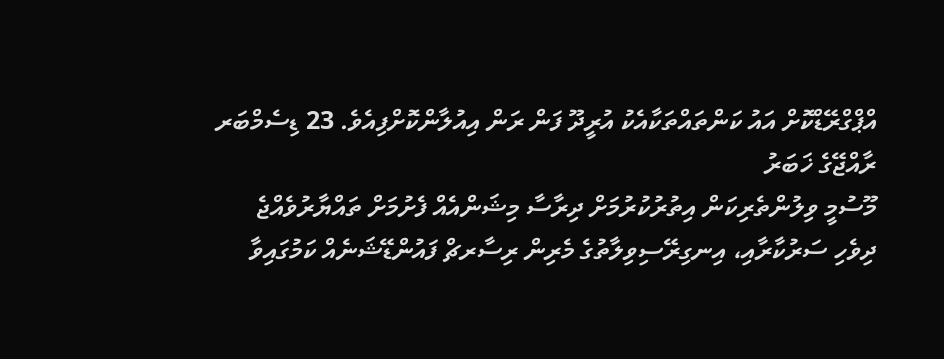އްޕްގްރޭޑްކޮށް އައު ކަންތައްތަކާއެކު އުރީދޫ ފަން ރަން އިއުލާންކޮށްފިއެވެ. 23 ޑިސެމްބަރ
ރާއްޖޭގެ ޚަބަރު
މޫސުމީ ވިލުންތެރިކަން އިތުރުކުރުމަށް ދިރާސާ މިޝަންއެއް ފެށުމަށް ތައްޔާރުވެއްޖެ
ދިވެހި ސަރުކާރާއި، އިނގިރޭސިވިލާތުގެ މެރިން ރިސާރޗް ފައުންޑޭޝަނެއް ކަމުގައިވާ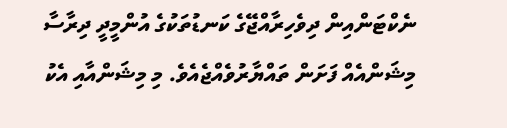ނެކްޓަންއިން ދިވެހިރާއްޖޭގެ ކަނޑުތަކުގެ އުންމީދީ ދިރާސާ މިޝަންއެއް ފަށަން ތައްޔާރުވެއްޖެއެވެ. މި މިޝަންއާއި އެކު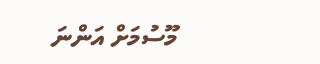މޫސުމަށް އަންނަ